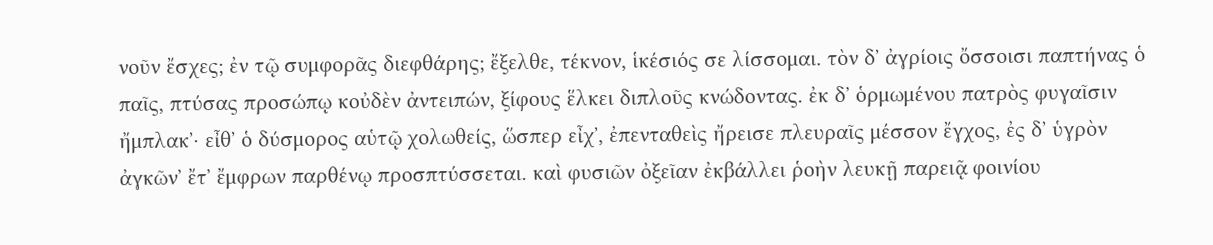νοῦν ἔσχες; ἐν τῷ συμφορᾶς διεφθάρης; ἔξελθε, τέκνον, ἱκέσιός σε λίσσομαι. τὸν δʼ ἀγρίοις ὄσσοισι παπτήνας ὁ παῖς, πτύσας προσώπῳ κοὐδὲν ἀντειπών, ξίφους ἕλκει διπλοῦς κνώδοντας. ἐκ δʼ ὁρμωμένου πατρὸς φυγαῖσιν ἤμπλακʼ· εἶθʼ ὁ δύσμορος αὑτῷ χολωθείς, ὥσπερ εἶχʼ, ἐπενταθεὶς ἤρεισε πλευραῖς μέσσον ἔγχος, ἐς δʼ ὑγρὸν ἀγκῶνʼ ἔτʼ ἔμφρων παρθένῳ προσπτύσσεται. καὶ φυσιῶν ὀξεῖαν ἐκβάλλει ῥοὴν λευκῇ παρειᾷ φοινίου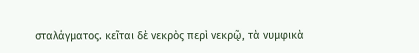σταλάγματος. κεῖται δὲ νεκρὸς περὶ νεκρῷ, τὰ νυμφικὰ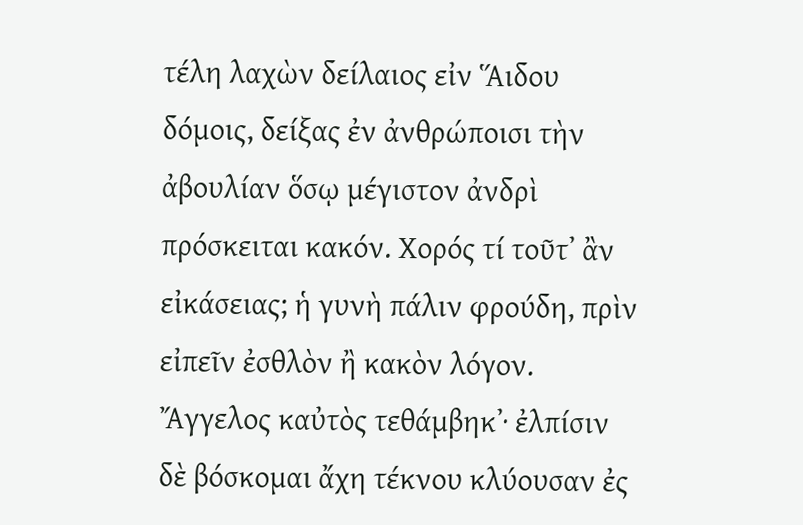τέλη λαχὼν δείλαιος εἰν Ἅιδου δόμοις, δείξας ἐν ἀνθρώποισι τὴν ἀβουλίαν ὅσῳ μέγιστον ἀνδρὶ πρόσκειται κακόν. Χορός τί τοῦτʼ ἂν εἰκάσειας; ἡ γυνὴ πάλιν φρούδη, πρὶν εἰπεῖν ἐσθλὸν ἢ κακὸν λόγον. Ἄγγελος καὐτὸς τεθάμβηκʼ· ἐλπίσιν δὲ βόσκομαι ἄχη τέκνου κλύουσαν ἐς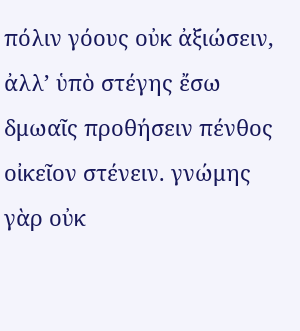πόλιν γόους οὐκ ἀξιώσειν, ἀλλʼ ὑπὸ στέγης ἔσω δμωαῖς προθήσειν πένθος οἰκεῖον στένειν. γνώμης γὰρ οὐκ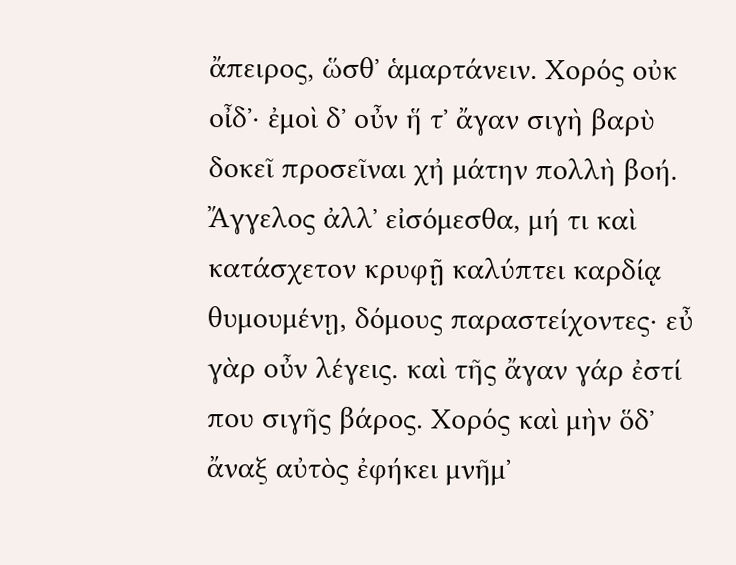ἄπειρος, ὥσθʼ ἁμαρτάνειν. Χορός οὐκ οἶδʼ· ἐμοὶ δʼ οὖν ἥ τʼ ἄγαν σιγὴ βαρὺ δοκεῖ προσεῖναι χἠ μάτην πολλὴ βοή. Ἄγγελος ἀλλʼ εἰσόμεσθα, μή τι καὶ κατάσχετον κρυφῇ καλύπτει καρδίᾳ θυμουμένῃ, δόμους παραστείχοντες· εὖ γὰρ οὖν λέγεις. καὶ τῆς ἄγαν γάρ ἐστί που σιγῆς βάρος. Χορός καὶ μὴν ὅδʼ ἄναξ αὐτὸς ἐφήκει μνῆμʼ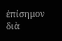ἐπίσημον διὰ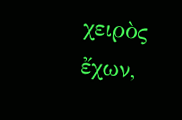χειρὸς ἔχων,